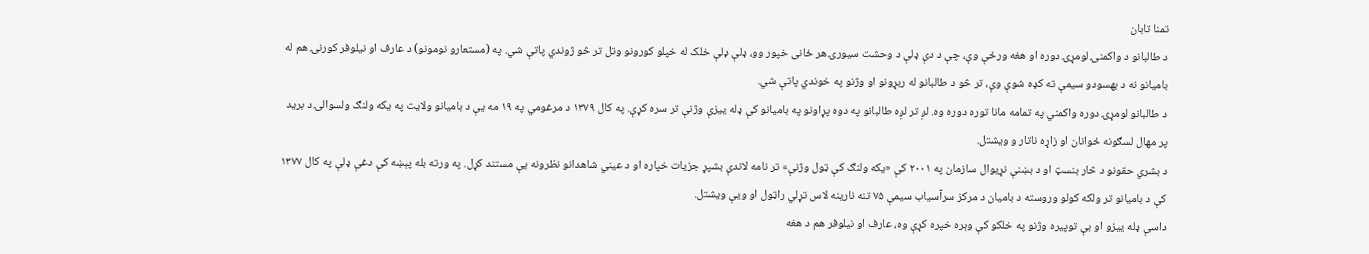تمنا تابان
د طالبانو د واکمنۍ لومړۍ دوره او هغه ورځې وې، چې د دې ډلې د وحشت سیورۍ هر ځانی خپور وو، ډلې ډلې خلک له خپلو کورونو وتل تر څو ژوندي پاتې شي. په (مستعارو نومونو) د عارف او نیلوفر کورنۍ هم له بامیانو نه د بهسودو سیمې ته کډه شوې وې، تر څو د طالبانو له ربړونو او وژنو په خوندي پاتې شي.
د طالبانو لومړۍ دوره واکمني په تمامه مانا توره دوره وه. لږ تر لږه طالبانو په دوه پړاونو په بامیانو کې ډله ییزې وژنې تر سره کړې. په کال ۱۳۷۹ د مرغومي په ۱۹ مه یې د بامیانو ولایت په یکه ولنګ ولسوالۍ د برید پر مهال لسګونه ځوانان او زاړه ناتار و ویشتل.
د بشري حقونو د څار بنسټ او د بښنې نړیوال سازمان په ۲۰۰۱ کې «یکه ولنګ کې ټول وژنې» تر نامه لاندې بشپړ جزیات خپاره او د عیني شاهدانو نظرونه یې مستند کړل. په ورته بله پېښه کې دغې ډلې په کال ۱۳۷۷ کې د بامیانو تر ولکه کولو وروسته د بامیان د مرکز سرآسیاب سیمې ۷۵ تنه نارینه لاس تړلي راټول او ویې ویشتل.
داسې ډله ییزو او بې توپیره وژنو په خلکو کې وېره خپره کړې وه، عارف او نیلوفر هم د هغه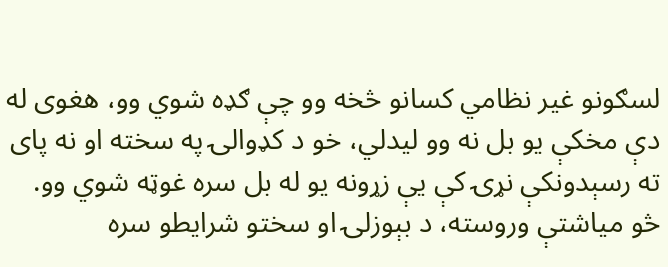لسګونو غیر نظامي کسانو څخه وو چې ګډه شوي وو، هغوی له دې مخکې یو بل نه وو لیدلي، خو د کډوالۍ په سخته او نه پای ته رسېدونکې نړۍ کې یې زړونه یو له بل سره غوټه شوي وو. څو میاشتې وروسته، د بېوزلۍ او سختو شرایطو سره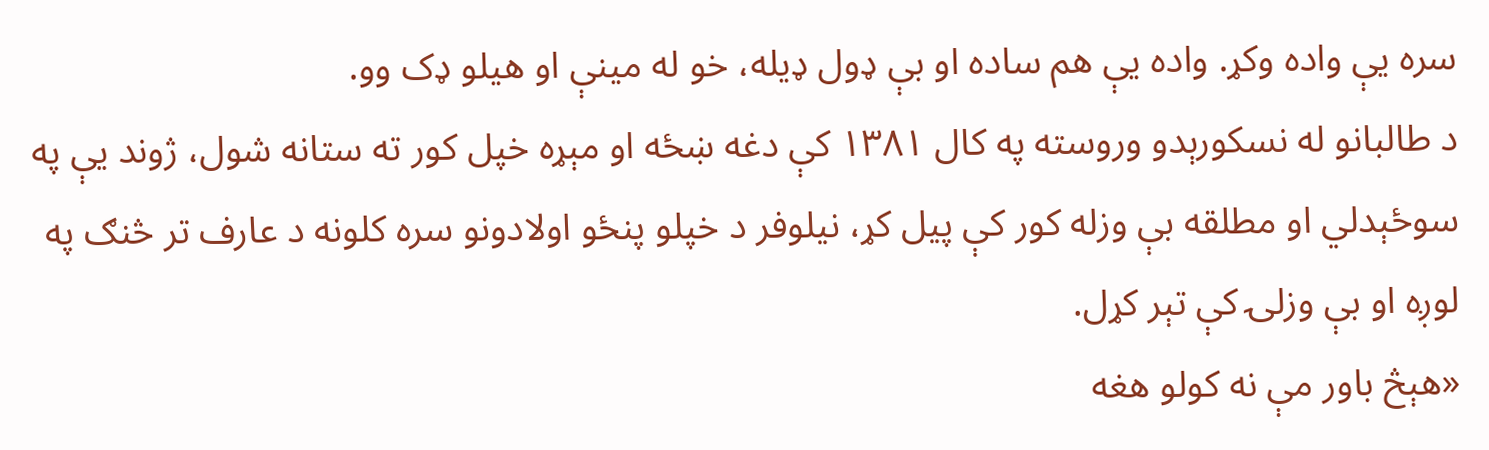سره یې واده وکړ. واده یې هم ساده او بې ډول ډیله، خو له مینې او هیلو ډک وو.
د طالبانو له نسکورېدو وروسته په کال ۱۳۸۱ کې دغه ښځه او مېړه خپل کور ته ستانه شول، ژوند یې په سوځېدلي او مطلقه بې وزله کور کې پیل کړ، نیلوفر د خپلو پنځو اولادونو سره کلونه د عارف تر څنګ په لوږه او بې وزلۍ کې تېر کړل.
«هېڅ باور مې نه کولو هغه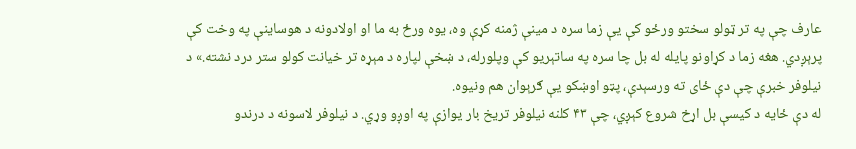عارف چې په تر ټولو سختو ورځو کې یې زما سره د مینې ژمنه کړې وه، یوه ورځ به ما او اولادونه د هوساینې په وخت کې پرېږدي. هغه زما د کړاونو پایله له بل چا سره په ساتېریو کې وپلورله، د ښخې لپاره د مېړه تر خیانت کولو ستر درد نشته.» د نیلوفر خبرې چې دې ځای ته ورسېدې، پټو اوښکو یې ګرېوان هم ونیوه.
له دې ځایه د کیسې بل اړخ شروع کېږي، چې ۴۳ کلنه نیلوفر تریخ بار یوازې په اوږو وړي. د نیلوفر لاسونه د درندو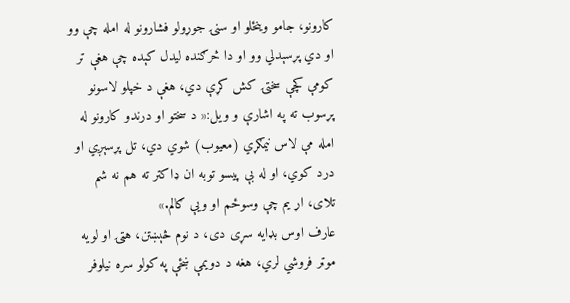کارونو، جامو وینځلو او سنۍ جوړولو فشارونو له امله چې وو او دي پړسېدلي وو او دا څرګنده لیدل کېده چې هغې تر کومې کچې سختۍ کش کړې دي، هغې د خپلو لاسونو پړسوب ته په اشارې و ویل:« د سختو او درندو کارونو له امله مې لاس نیمګړي (معیوب) شوي دي، تل پړسېږي او درد کوي، او له بې پیسو توبه ان ډاکتر ته هم نه شم تلای، اړ یم چې وسوځم او ویې ګالم.»
عارف اوس بډایه سړی دی، د نوم څېښتن، هټۍ او لویه موټر فروشي لري، هغه د دویمې ښځې په کولو سره نیلوفر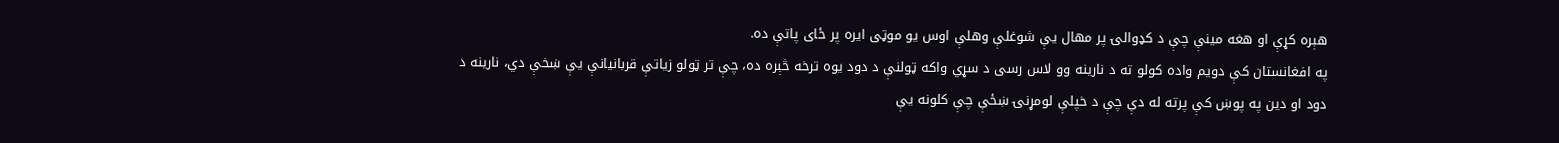هېره کړې او هغه مینې چې د کډوالۍ پر مهال یې شوغلې وهلې اوس یو موټی ایره پر ځای پاتې ده.
په افغانستان کې دویم واده کولو ته د نارینه وو لاس رسی د سړي واکه ټولنې د دود یوه ترخه څېره ده، چې تر ټولو زیاتې قربانیانې یې ښخې دي، نارینه د دود او دین په پوښ کې پرته له دې چې د خپلې لومړنۍ ښځې چې کلونه یې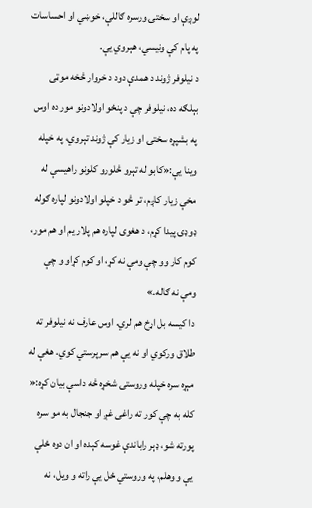لوږې او سختۍ ورسره ګاللې، خوښي او احساسات په پام کې ونیسي، هېروي یې.
د نیلوفر ژوند د همدې دود د خروار څخه موټی بېلګه ده، نیلوفر چې د پنځو اولادونو مور ده اوس په بشپړه سختۍ او زیار کې ژوند تېروي، په خپله وینا یې:«کابو له تېرو څلورو کلونو راهیسې له مخې زیار کاږم، تر څو د خپلو اولادونو لپاره ګوله ډوډۍ پیدا کړم، د هغوی لپاره هم پلار یم او هم مور، کوم کار وو چې ومې نه کړ، او کوم کړاو و چې ومې نه ګاله.»
دا کیسه بل اړخ هم لري. اوس عارف نه نیلوفر ته طلاق ورکوي او نه یې هم سرپرستي کوي. هغې له مېړه سره خپله وروستۍ شخړه څه داسې بیان کړه:« کله به چې کور ته راغی غږ او جنجال به مو سره پورته شو، ډېر راباندې غوسه کېده او ان دوه ځلې یې و وهلم، په وروستي ځل یې راته و ویل، نه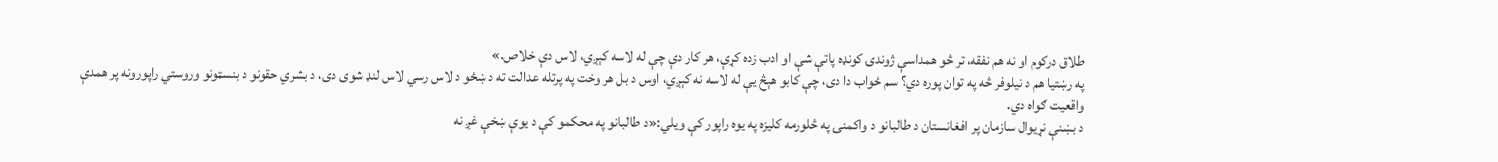طلاق درکوم او نه هم نفقه، تر څو همداسې ژوندۍ کونډه پاتې شې او ادب زده کړې، هر کار دې چې له لاسه کېږي، لاس دې خلاص.»
په رښتیا هم د نیلوفر څه په توان پوره دي؟ سم ځواب دا دی، چې کابو هېڅ یې له لاسه نه کېږي، اوس د بل هر وخت په پرتله عدالت ته د ښځو د لاس رسي لاس لنډ شوی دی، د بشري حقونو د بنسټونو وروستي راپورونه پر همدې واقعیت ګواه دي.
د بښنې نړیوال سازمان پر افغانستان د طالبانو د واکمنۍ په څلورمه کلیزه په یوه راپور کې ویلي:«د طالبانو په محکمو کې د یوې ښخې غږ نه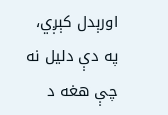اورېدل کېږي، په دې دلیل نه چې هغه د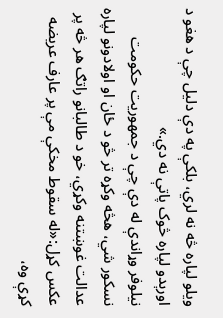ویلو لپاره څه نه لري، بلکې په دې دلیل چې د هغو د اورېدو لپاره څوک پاتې نه دي.»
نیلوفر وړاندې له دې چې د جمهوریت حکومت نسکور شي، هڅه وکړه تر څو د ځان او اولادونو لپاره عدالت غوښتنه وکړي، خو د طالبانو راتګ هر څه پر عکس کړل:«له سقوط مخکې مې پر عارف عریضه کړې وه،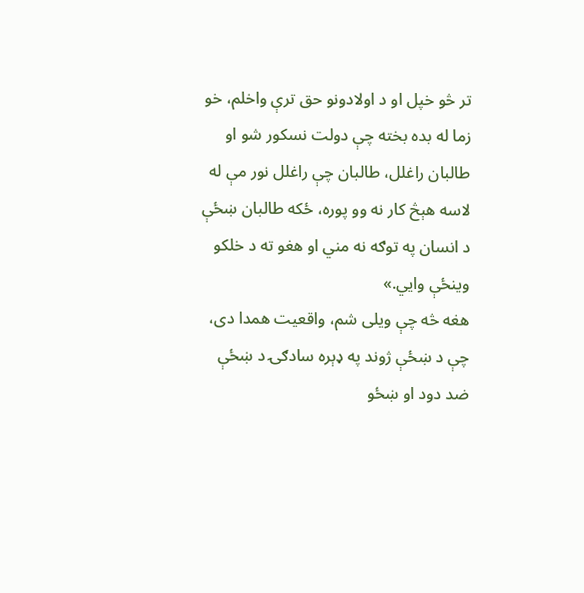تر څو خپل او د اولادونو حق ترې واخلم، خو زما له بده بخته چې دولت نسکور شو او طالبان راغلل، طالبان چې راغلل نور مې له لاسه هېڅ کار نه وو پوره، ځکه طالبان ښځې د انسان په توګه نه مني او هغو ته د خلکو وینځې وايي.»
هغه څه چې ویلی شم، واقعیت همدا دی، چې د ښځې ژوند په ډېره سادګۍ د ښځې ضد دود او ښځو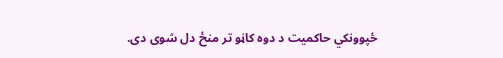ځپوونکي حاکمیت د دوه کاڼو تر منځ دل شوی دی.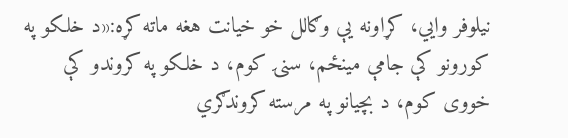نیلوفر وايي، کړاونه یې وګالل خو خیانت هغه ماته کړه:«د خلکو په کورونو کې جامې مینځم، سنۍ کوم، د خلکو په کروندو کې خووی کوم، د بچیانو په مرسته کروندګري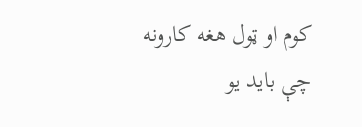کوم او ټول هغه کارونه چې باید یو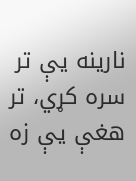نارینه یې تر سره کړي، تر هغې یې زه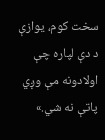سخت کوم، یوازې د دې لپاره چې اولادونه مې وږي پاتې نه شي.»